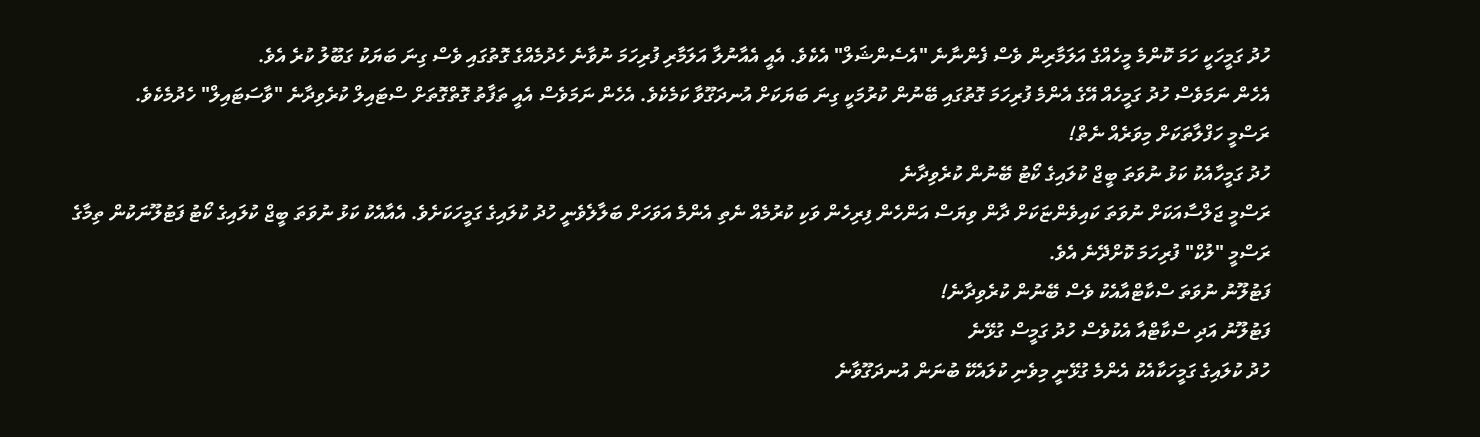ހުދު ގަމީހަކީ ހަމަ ކޮންމެ މީހެއްގެ އަލަމާރިން ވެސް ފެންނާނެ "އެސެންޝަލް" އެކެވެ. އެއީ އެއާނުލާ އަލަމާރި ފުރިހަމަ ނުވާނެ ހެދުމެއްގެ ގޮތުގައި ވެސް ގިނަ ބަޔަކު ގަބޫލު ކުރެ އެވެ.
އެހެން ނަމަވެސް ހުދު ގަމީހެއް އޭގެ އެންމެ ފުރިހަމަ ގޮތުގައި ބޭނުން ކުރުމަކީ ގިނަ ބަޔަކަށް އުނދަގޫވާ ކަމެކެވެ. އެހެން ނަމަވެސް އެއީ ތަފާތު ގޮތްގޮތަށް ސްޓައިލް ކުރެވިދާނެ "ވާސަޓައިލް" ހެދުމެކެވެ.
ރަސްމީ ހަފްލާތަކަށް މިވަރެއް ނެތް!
ހުދު ގަމީހާއެކު ކަޅު ނުވަތަ ބީޖް ކުލައިގެ ކޯޓު ބޭނުން ކުރެވިދާނެ
ރަސްމީ ޖަލްސާއަކަށް ނުވަތަ ކައިވެންޏަކަށް ދާން ވިޔަސް އަންހެން ފިރިހެން ވަކި ކުރުމެއް ނެތި އެންމެ އަވަހަށް ބަލާލެވެނީ ހުދު ކުލައިގެ ގަމީހަކަށެވެ. އެއާއެކު ކަޅު ނުވަތަ ބީޖް ކުލައިގެ ކޯޓު ފަޓުލޫނަކުން ތިމާގެ ރަސްމީ "ލުކް" ފުރިހަމަ ކޮށްދޭނެ އެވެ.
ފަޓުލޫނު ނުވަތަ ސްކާޓްއާއެކު ވެސް ބޭނުން ކުރެވިދާނެ!
ފަޓުލޫނު އަދި ސްކާޓްއާ އެކުވެސް ހުދު ގަމީސް ގުޅޭނެ
ހުދު ކުލައިގެ ގަމީހަކާއެކު އެންމެ ގުޅޭނީ މިވެނި ކުލައެކޭ ބުނަން އުނދަގޫވާނެ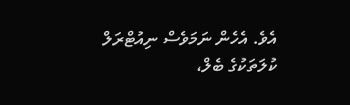އެވެ. އެހެން ނަމަވެސް ނިއުޓްރަލް ކުލަތަކުގެ ބެލް،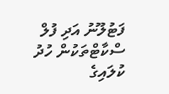ފަޓުލޫނު އަދި ފުލް ސްކާޓްތަކުން ހުދު ކުލައިގެ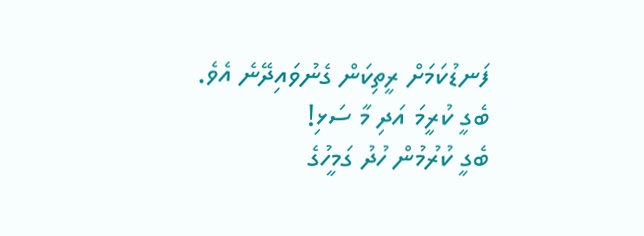ފަނޑުކަމަށް ރީތިކަން ގެނުވައިދޭނެ އެވެ.
ބެގީ ކުރީމަ އަދި މާ ސަޅި!
ބެގީ ކުރުމުން ހުދު ގަމީހުގެ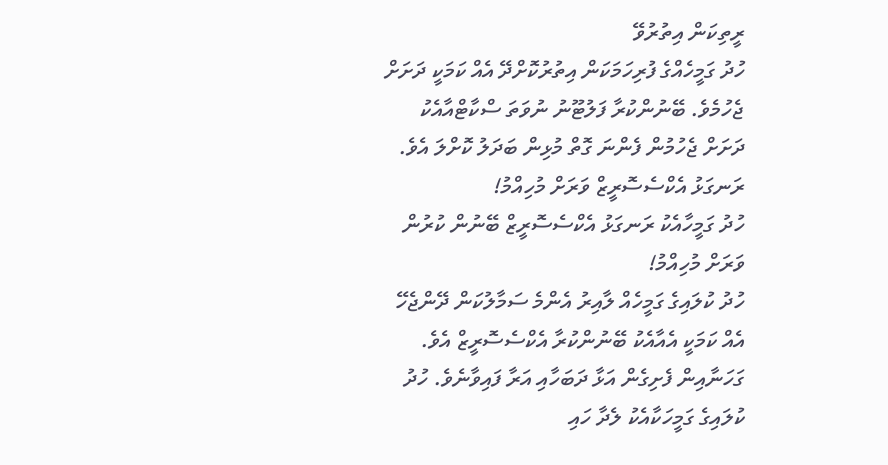ރީތިކަން އިތުރުވޭ
ހުދު ގަމީހެއްގެ ފުރިހަމަކަން އިތުރުކޮށްދޭ އެއް ކަމަކީ ދަށަށް ޖެހުމެވެ. ބޭނުންކުރާ ފަލުޓޫނު ނުވަތަ ސްކާޓްއާއެކު ދަށަށް ޖެހުމުން ފެންނަ ގޮތް މުޅިން ބަދަލު ކޮށްލަ އެވެ.
ރަނގަޅު އެކްސެސޮރީޒް ވަރަށް މުހިއްމު!
ހުދު ގަމީހާއެކު ރަނގަޅު އެކްސެސޮރީޒް ބޭނުން ކުރުން ވަރަށް މުހިއްމު!
ހުދު ކުލައިގެ ގަމީހެއް ލާއިރު އެންމެ ސަމާލުކަން ދޭންޖެހޭ އެއް ކަމަކީ އެއާއެކު ބޭނުންކުރާ އެކްސެސޮރީޒް އެވެ. ގަހަނާއިން ފެށިގެން އަޅާ ދަބަހާއި އަރާ ފައިވާނެވެ. ހުދު ކުލައިގެ ގަމީހަކާއެކު ލެދާ ހައި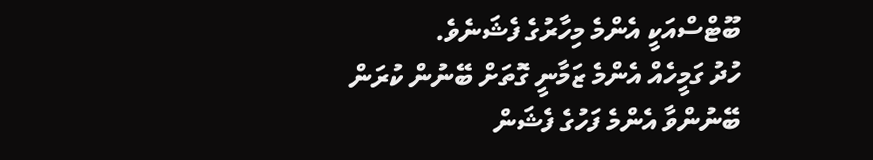ބޫޓްސްއަކީ އެންމެ މިހާރުގެ ފެޝަނެވެ.
ހުދު ގަމީހެއް އެންމެ ޒަމާނީ ގޮތަށް ބޭނުން ކުރަން ބޭނުންވާ އެންމެ ފަހުގެ ފެޝަން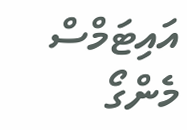އައިޓަމްސް މެންގޯ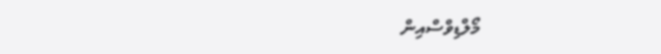މޯލްޑިވްސްއިން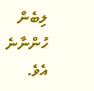ލިބެން ހުންނާނެ އެވެ.